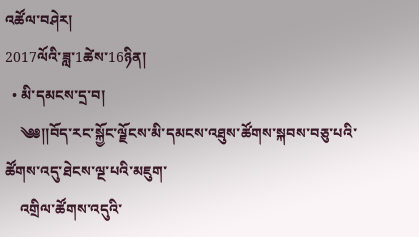འཚོལ་བཤེར།
2017ལོའི་ཟླ་1ཚེས་16ཉིན།
  • མི་དམངས་དྲ་བ།
    ༄༅།།བོད་རང་སྐྱོང་ལྗོངས་མི་དམངས་འཐུས་ཚོགས་སྐབས་བཅུ་པའི་ཚོགས་འདུ་ཐེངས་ལྔ་པའི་མཇུག་
    འགྲིལ་ཚོགས་འདུའི་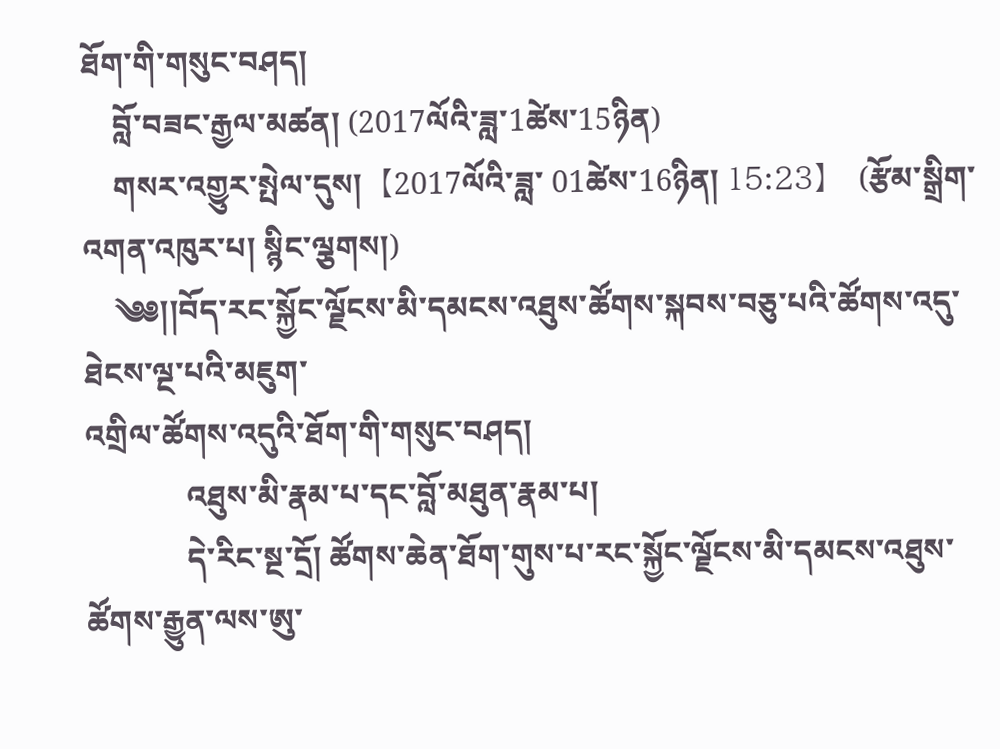ཐོག་གི་གསུང་བཤད།
    བློ་བཟང་རྒྱལ་མཚན། (2017ལོའི་ཟླ་1ཚེས་15ཉིན)
    གསར་འགྱུར་སྤེལ་དུས།  【2017ལོའི་ཟླ་ 01ཚེས་16ཉིན། 15:23】   (རྩོམ་སྒྲིག་འགན་འཁུར་པ། སྙིང་ལྕགས།)
    ༄༅།།བོད་རང་སྐྱོང་ལྗོངས་མི་དམངས་འཐུས་ཚོགས་སྐབས་བཅུ་པའི་ཚོགས་འདུ་ཐེངས་ལྔ་པའི་མཇུག་
འགྲིལ་ཚོགས་འདུའི་ཐོག་གི་གསུང་བཤད།
             འཐུས་མི་རྣམ་པ་དང་བློ་མཐུན་རྣམ་པ།
             དེ་རིང་སྔ་དྲོ། ཚོགས་ཆེན་ཐོག་གུས་པ་རང་སྐྱོང་ལྗོངས་མི་དམངས་འཐུས་ཚོགས་རྒྱུན་ལས་ཨུ་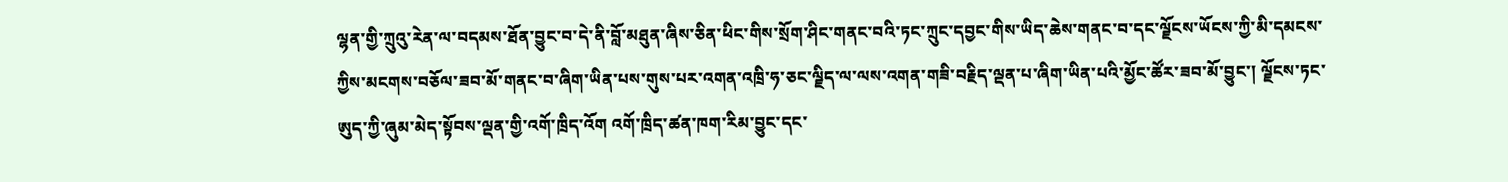ལྷན་གྱི་ཀྲུའུ་རེན་ལ་བདམས་ཐོན་བྱུང་བ་དེ་ནི་བློ་མཐུན་ཞིས་ཅིན་ཕིང་གིས་སྲོག་ཤིང་གནང་བའི་ཏང་ཀྲུང་དབྱང་གིས་ཡིད་ཆེས་གནང་བ་དང་ལྗོངས་ཡོངས་ཀྱི་མི་དམངས་ཀྱིས་མངགས་བཅོལ་ཟབ་མོ་གནང་བ་ཞིག་ཡིན་པས་གུས་པར་འགན་འཁྲི་ཧ་ཅང་ལྗིད་ལ་ལས་འགན་གཟི་བརྗིད་ལྡན་པ་ཞིག་ཡིན་པའི་མྱོང་ཚོར་ཟབ་མོ་བྱུང་། ལྗོངས་ཏང་ཨུད་ཀྱི་ཞུམ་མེད་སྟོབས་ལྡན་གྱི་འགོ་ཁྲིད་འོག འགོ་ཁྲིད་ཚན་ཁག་རིམ་བྱུང་དང་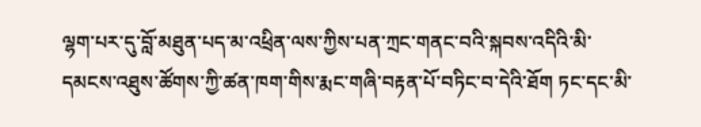ལྷག་པར་དུ་བློ་མཐུན་པད་མ་འཕྲིན་ལས་ཀྱིས་པན་ཀྲང་གནང་བའི་སྐབས་འདིའི་མི་དམངས་འཐུས་ཚོགས་ཀྱི་ཚན་ཁག་གིས་རྨང་གཞི་བརྟན་པོ་བཏིང་བ་དེའི་ཐོག ཏང་དང་མི་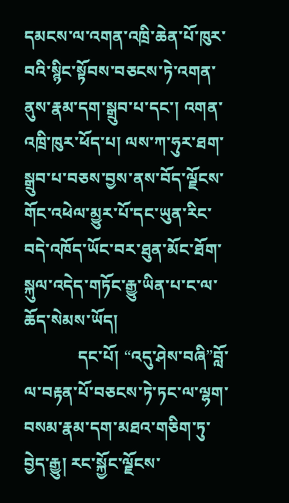དམངས་ལ་འགན་འཁྲི་ཆེན་པོ་ཁུར་བའི་སྙིང་སྟོབས་བཅངས་ཏེ་འགན་ནུས་རྣམ་དག་སྒྲུབ་པ་དང་། འགན་འཁྲི་ཁུར་ཕོད་པ། ལས་ཀ་ཧུར་ཐག་སྒྲུབ་པ་བཅས་བྱས་ནས་བོད་ལྗོངས་གོང་འཕེལ་མྱུར་པོ་དང་ཡུན་རིང་བདེ་འཁོད་ཡོང་བར་ཐུན་མོང་ཐོག་སྐུལ་འདེད་གཏོང་རྒྱུ་ཡིན་པ་ང་ལ་ཆོད་སེམས་ཡོད།
             དང་པོ། “འདུ་ཤེས་བཞི”བློ་ལ་བརྟན་པོ་བཅངས་ཏེ་ཏང་ལ་ལྷག་བསམ་རྣམ་དག་མཐའ་གཅིག་ཏུ་བྱེད་རྒྱུ། རང་སྐྱོང་ལྗོངས་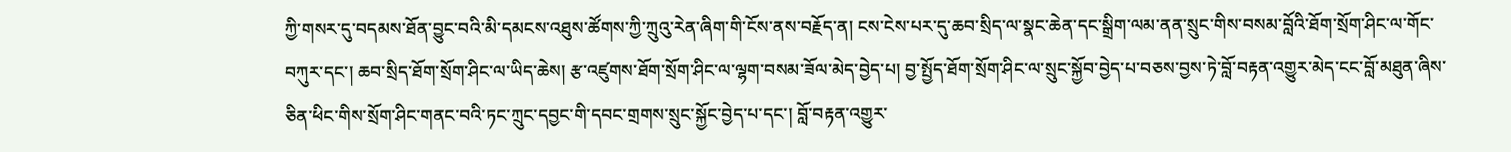ཀྱི་གསར་དུ་བདམས་ཐོན་བྱུང་བའི་མི་དམངས་འཐུས་ཚོགས་ཀྱི་ཀྲུའུ་རེན་ཞིག་གི་ངོས་ནས་བརྗོད་ན། ངས་ངེས་པར་དུ་ཆབ་སྲིད་ལ་སྣང་ཆེན་དང་སྒྲིག་ལམ་ནན་སྲུང་གིས་བསམ་བློའི་ཐོག་སྲོག་ཤིང་ལ་གོང་བཀུར་དང་། ཆབ་སྲིད་ཐོག་སྲོག་ཤིང་ལ་ཡིད་ཆེས། རྩ་འཛུགས་ཐོག་སྲོག་ཤིང་ལ་ལྷག་བསམ་ཟོལ་མེད་བྱེད་པ། བྱ་སྤྱོད་ཐོག་སྲོག་ཤིང་ལ་སྲུང་སྐྱོབ་བྱེད་པ་བཅས་བྱས་ཏེ་བློ་བརྟན་འགྱུར་མེད་ངང་བློ་མཐུན་ཞིས་ཅིན་ཕིང་གིས་སྲོག་ཤིང་གནང་བའི་ཏང་ཀྲུང་དབྱང་གི་དབང་གྲགས་སྲུང་སྐྱོང་བྱེད་པ་དང་། བློ་བརྟན་འགྱུར་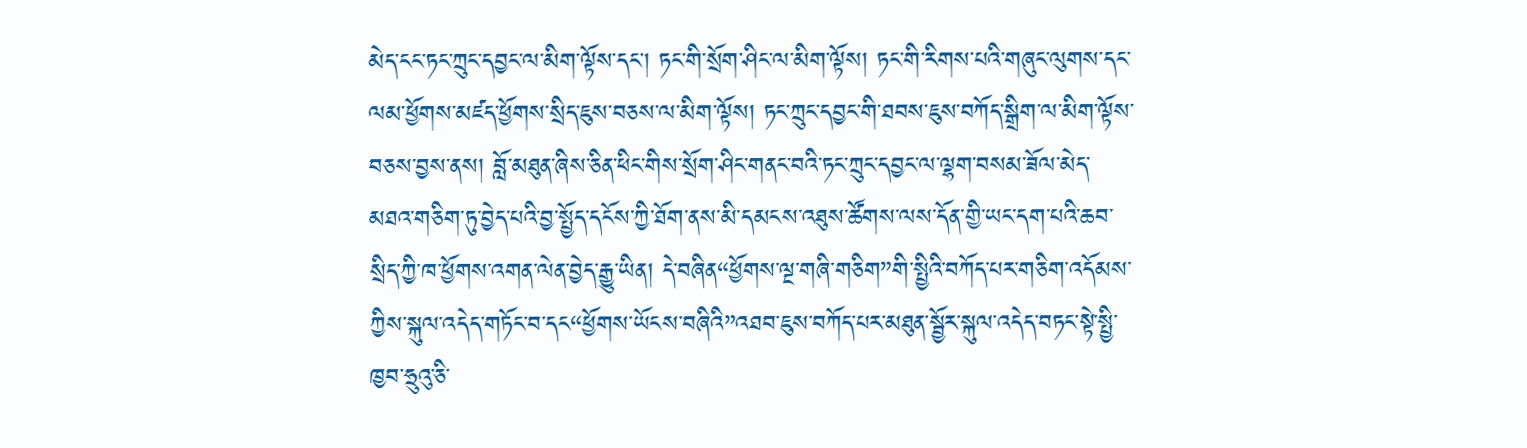མེད་ངང་ཏང་ཀྲུང་དབྱང་ལ་མིག་ལྟོས་དང་། ཏང་གི་སྲོག་ཤིང་ལ་མིག་ལྟོས། ཏང་གི་རིགས་པའི་གཞུང་ལུགས་དང་ལམ་ཕྱོགས་མཛད་ཕྱོགས་སྲིད་ཇུས་བཅས་ལ་མིག་ལྟོས། ཏང་ཀྲུང་དབྱང་གི་ཐབས་ཇུས་བཀོད་སྒྲིག་ལ་མིག་ལྟོས་བཅས་བྱས་ནས། བློ་མཐུན་ཞིས་ཅིན་ཕིང་གིས་སྲོག་ཤིང་གནང་བའི་ཏང་ཀྲུང་དབྱང་ལ་ལྷག་བསམ་ཟོལ་མེད་མཐའ་གཅིག་ཏུ་བྱེད་པའི་བྱ་སྤྱོད་དངོས་ཀྱི་ཐོག་ནས་མི་དམངས་འཐུས་ཚོགས་ལས་དོན་གྱི་ཡང་དག་པའི་ཆབ་སྲིད་ཀྱི་ཁ་ཕྱོགས་འགན་ལེན་བྱེད་རྒྱུ་ཡིན། དེ་བཞིན“ཕྱོགས་ལྔ་གཞི་གཅིག”གི་སྤྱིའི་བཀོད་པར་གཅིག་འདོམས་ཀྱིས་སྐུལ་འདེད་གཏོང་བ་དང“ཕྱོགས་ཡོངས་བཞིའི”འཐབ་ཇུས་བཀོད་པར་མཐུན་སྦྱོར་སྐུལ་འདེད་བཏང་སྟེ་སྤྱི་ཁྱབ་ཧྲུའུ་ཅི་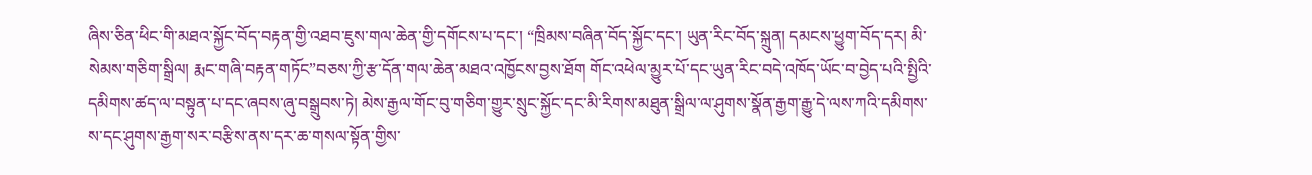ཞིས་ཅིན་ཕིང་གི་མཐའ་སྐྱོང་བོད་བརྟན་གྱི་འཐབ་ཇུས་གལ་ཆེན་གྱི་དགོངས་པ་དང་། “ཁྲིམས་བཞིན་བོད་སྐྱོང་དང་། ཡུན་རིང་བོད་སྐྲུན། དམངས་ཕྱུག་བོད་དར། མི་སེམས་གཅིག་སྒྲིལ། རྨང་གཞི་བརྟན་གཏོང”བཅས་ཀྱི་རྩ་དོན་གལ་ཆེན་མཐའ་འཁྱོངས་བྱས་ཐོག གོང་འཕེལ་མྱུར་པོ་དང་ཡུན་རིང་བདེ་འཁོད་ཡོང་བ་བྱེད་པའི་སྤྱིའི་དམིགས་ཚད་ལ་བསྟུན་པ་དང་ཞབས་ཞུ་བསྒྲུབས་ཏེ། མེས་རྒྱལ་གོང་བུ་གཅིག་གྱུར་སྲུང་སྐྱོང་དང་མི་རིགས་མཐུན་སྒྲིལ་ལ་ཤུགས་སྣོན་རྒྱག་རྒྱུ་དེ་ལས་ཀའི་དམིགས་ས་དང་ཤུགས་རྒྱག་སར་བརྩིས་ནས་དར་ཆ་གསལ་སྟོན་གྱིས་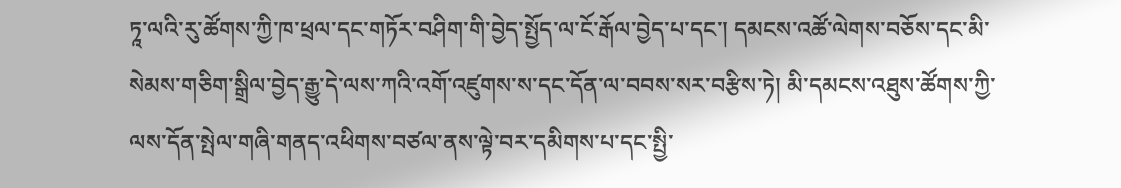ཏཱ་ལའི་རུ་ཚོགས་ཀྱི་ཁ་ཕྲལ་དང་གཏོར་བཤིག་གི་བྱེད་སྤྱོད་ལ་ངོ་རྒོལ་བྱེད་པ་དང་། དམངས་འཚོ་ལེགས་བཅོས་དང་མི་སེམས་གཅིག་སྒྲིལ་བྱེད་རྒྱུ་དེ་ལས་ཀའི་འགོ་འཛུགས་ས་དང་དོན་ལ་བབས་སར་བརྩིས་ཏེ། མི་དམངས་འཐུས་ཚོགས་ཀྱི་ལས་དོན་སྤེལ་གཞི་གནད་འཕིགས་བཙལ་ནས་ལྟེ་བར་དམིགས་པ་དང་སྤྱི་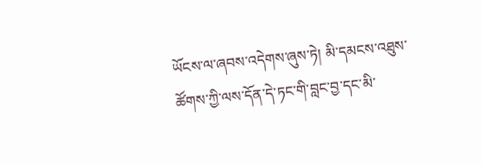ཡོངས་ལ་ཞབས་འདེགས་ཞུས་ཏེ། མི་དམངས་འཐུས་ཚོགས་ཀྱི་ལས་དོན་དེ་ཏང་གི་བླང་བྱ་དང་མི་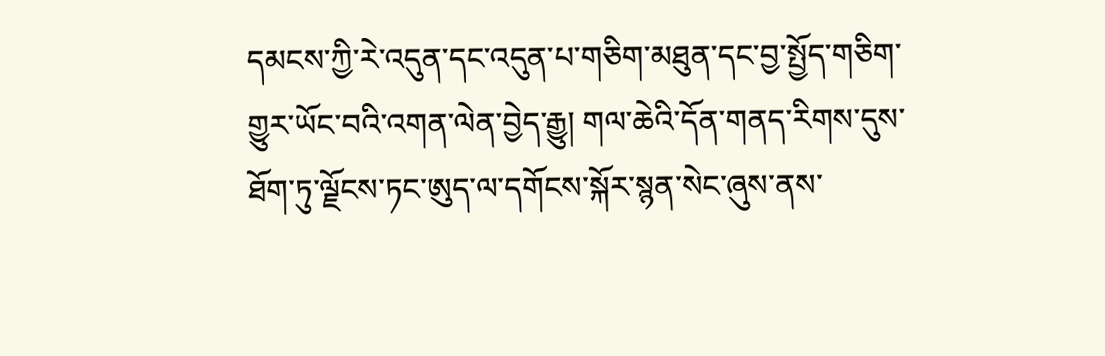དམངས་ཀྱི་རེ་འདུན་དང་འདུན་པ་གཅིག་མཐུན་དང་བྱ་སྤྱོད་གཅིག་གྱུར་ཡོང་བའི་འགན་ལེན་བྱེད་རྒྱུ། གལ་ཆེའི་དོན་གནད་རིགས་དུས་ཐོག་ཏུ་ལྗོངས་ཏང་ཨུད་ལ་དགོངས་སྐོར་སྙན་སེང་ཞུས་ནས་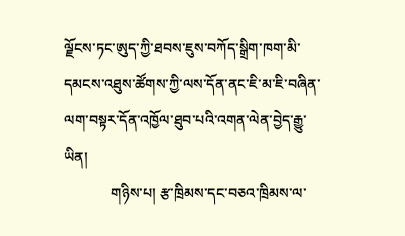ལྗོངས་ཏང་ཨུད་ཀྱི་ཐབས་ཇུས་བཀོད་སྒྲིག་ཁག་མི་དམངས་འཐུས་ཚོགས་ཀྱི་ལས་དོན་ནང་ཇི་མ་ཇི་བཞིན་ལག་བསྟར་དོན་འཁྱོལ་ཐུབ་པའི་འགན་ལེན་བྱེད་རྒྱུ་ཡིན།
             གཉིས་པ། རྩ་ཁྲིམས་དང་བཅའ་ཁྲིམས་ལ་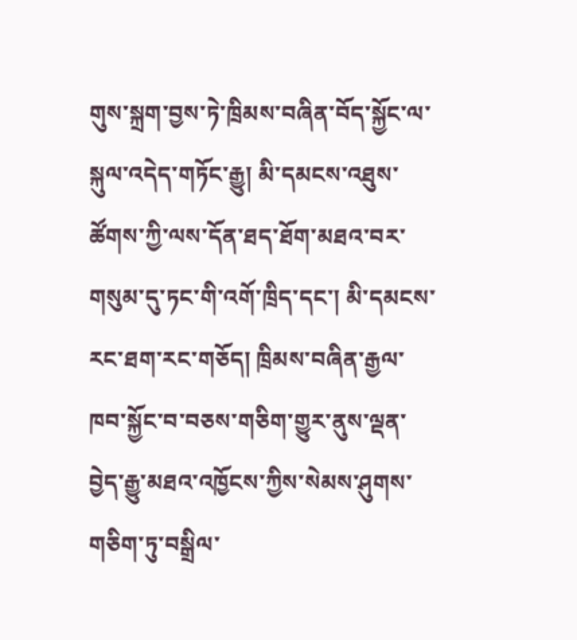གུས་སྐྲག་བྱས་ཏེ་ཁྲིམས་བཞིན་བོད་སྐྱོང་ལ་སྐུལ་འདེད་གཏོང་རྒྱུ། མི་དམངས་འཐུས་ཚོགས་ཀྱི་ལས་དོན་ཐད་ཐོག་མཐའ་བར་གསུམ་དུ་ཏང་གི་འགོ་ཁྲིད་དང་། མི་དམངས་རང་ཐག་རང་གཅོད། ཁྲིམས་བཞིན་རྒྱལ་ཁབ་སྐྱོང་བ་བཅས་གཅིག་གྱུར་ནུས་ལྡན་བྱེད་རྒྱུ་མཐའ་འཁྱོངས་ཀྱིས་སེམས་ཤུགས་གཅིག་ཏུ་བསྒྲིལ་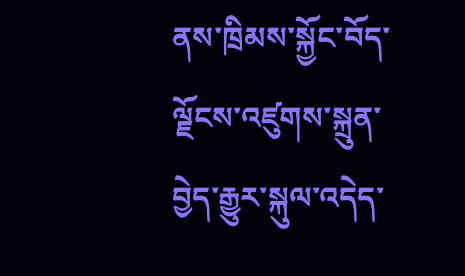ནས་ཁྲིམས་སྐྱོང་བོད་ལྗོངས་འཛུགས་སྐྲུན་བྱེད་རྒྱུར་སྐུལ་འདེད་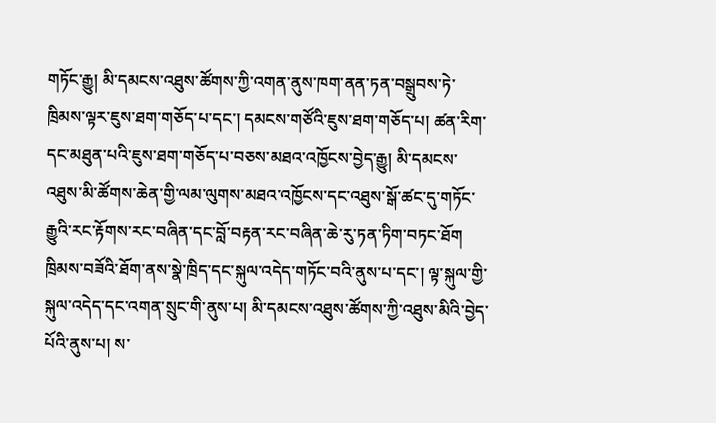གཏོང་རྒྱུ། མི་དམངས་འཐུས་ཚོགས་ཀྱི་འགན་ནུས་ཁག་ནན་ཏན་བསྒྲུབས་ཏེ་ཁྲིམས་ལྟར་ཇུས་ཐག་གཅོད་པ་དང་། དམངས་གཙོའི་ཇུས་ཐག་གཅོད་པ། ཚན་རིག་དང་མཐུན་པའི་ཇུས་ཐག་གཅོད་པ་བཅས་མཐའ་འཁྱོངས་བྱེད་རྒྱུ། མི་དམངས་འཐུས་མི་ཚོགས་ཆེན་གྱི་ལམ་ལུགས་མཐའ་འཁྱོངས་དང་འཐུས་སྒོ་ཚང་དུ་གཏོང་རྒྱུའི་རང་རྟོགས་རང་བཞིན་དང་བློ་བརྟན་རང་བཞིན་ཆེ་རུ་ཏན་ཏིག་བཏང་ཐོག ཁྲིམས་བཟོའི་ཐོག་ནས་སྣེ་ཁྲིད་དང་སྐུལ་འདེད་གཏོང་བའི་ནུས་པ་དང་། ལྟ་སྐུལ་གྱི་སྐུལ་འདེད་དང་འགན་སྲུང་གི་ནུས་པ། མི་དམངས་འཐུས་ཚོགས་ཀྱི་འཐུས་མིའི་བྱེད་པོའི་ནུས་པ། ས་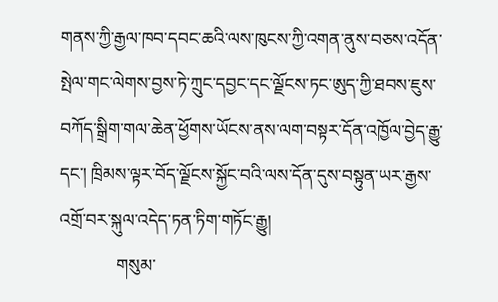གནས་ཀྱི་རྒྱལ་ཁབ་དབང་ཆའི་ལས་ཁུངས་ཀྱི་འགན་ནུས་བཅས་འདོན་སྤེལ་གང་ལེགས་བྱས་ཏེ་ཀྲུང་དབྱང་དང་ལྗོངས་ཏང་ཨུད་ཀྱི་ཐབས་ཇུས་བཀོད་སྒྲིག་གལ་ཆེན་ཕྱོགས་ཡོངས་ནས་ལག་བསྟར་དོན་འཁྱོལ་བྱེད་རྒྱུ་དང་། ཁྲིམས་ལྟར་བོད་ལྗོངས་སྐྱོང་བའི་ལས་དོན་དུས་བསྟུན་ཡར་རྒྱས་འགྲོ་བར་སྐུལ་འདེད་ཏན་ཏིག་གཏོང་རྒྱུ།
             གསུམ་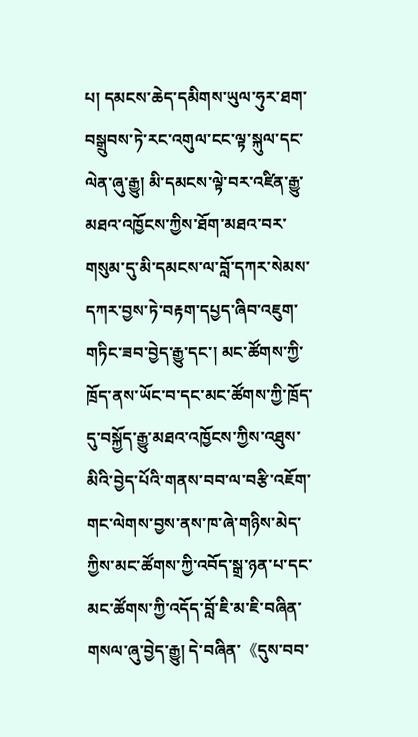པ། དམངས་ཆེད་དམིགས་ཡུལ་ཧུར་ཐག་བསྒྲུབས་ཏེ་རང་འགུལ་ངང་ལྟ་སྐུལ་དང་ལེན་ཞུ་རྒྱུ། མི་དམངས་ལྟེ་བར་འཛིན་རྒྱུ་མཐའ་འཁྱོངས་ཀྱིས་ཐོག་མཐའ་བར་གསུམ་དུ་མི་དམངས་ལ་བློ་དཀར་སེམས་དཀར་བྱས་ཏེ་བརྟག་དཔྱད་ཞིབ་འཇུག་གཏིང་ཟབ་བྱེད་རྒྱུ་དང་། མང་ཚོགས་ཀྱི་ཁྲོད་ནས་ཡོང་བ་དང་མང་ཚོགས་ཀྱི་ཁྲོད་དུ་བསྐྱོད་རྒྱུ་མཐའ་འཁྱོངས་ཀྱིས་འཐུས་མིའི་བྱེད་པོའི་གནས་བབ་ལ་བརྩི་འཇོག་གང་ལེགས་བྱས་ནས་ཁ་ཞེ་གཉིས་མེད་ཀྱིས་མང་ཚོགས་ཀྱི་འབོད་སྒྲ་ཉན་པ་དང་མང་ཚོགས་ཀྱི་འདོད་བློ་ཇི་མ་ཇི་བཞིན་གསལ་ཞུ་བྱེད་རྒྱུ། དེ་བཞིན་《དུས་བབ་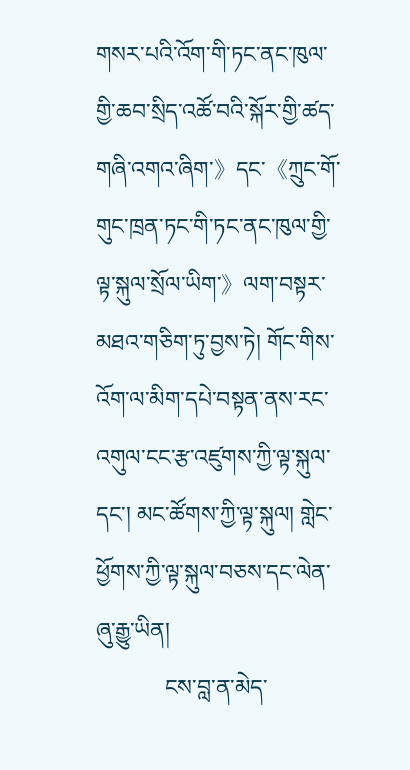གསར་པའི་འོག་གི་ཏང་ནང་ཁུལ་གྱི་ཆབ་སྲིད་འཚོ་བའི་སྐོར་གྱི་ཚད་གཞི་འགའ་ཞིག་》དང་《ཀྲུང་གོ་གུང་ཁྲན་ཏང་གི་ཏང་ནང་ཁུལ་གྱི་ལྟ་སྐུལ་སྲོལ་ཡིག་》ལག་བསྟར་མཐའ་གཅིག་ཏུ་བྱས་ཏེ། གོང་གིས་འོག་ལ་མིག་དཔེ་བསྟན་ནས་རང་འགུལ་ངང་རྩ་འཛུགས་ཀྱི་ལྟ་སྐུལ་དང་། མང་ཚོགས་ཀྱི་ལྟ་སྐུལ། གླེང་ཕྱོགས་ཀྱི་ལྟ་སྐུལ་བཅས་དང་ལེན་ཞུ་རྒྱུ་ཡིན།
            ངས་བླ་ན་མེད་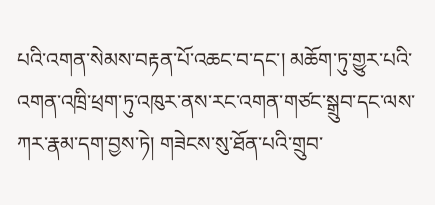པའི་འགན་སེམས་བརྟན་པོ་འཆང་བ་དང་། མཆོག་ཏུ་གྱུར་པའི་འགན་འཁྲི་ཕྲག་ཏུ་འཁུར་ནས་རང་འགན་གཙང་སྒྲུབ་དང་ལས་ཀར་རྣམ་དག་བྱས་ཏེ། གཟེངས་སུ་ཐོན་པའི་གྲུབ་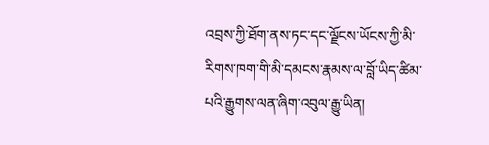འབྲས་ཀྱི་ཐོག་ནས་ཏང་དང་ལྗོངས་ཡོངས་ཀྱི་མི་རིགས་ཁག་གི་མི་དམངས་རྣམས་ལ་བློ་ཡིད་ཚིམ་པའི་རྒྱུགས་ལན་ཞིག་འབུལ་རྒྱུ་ཡིན།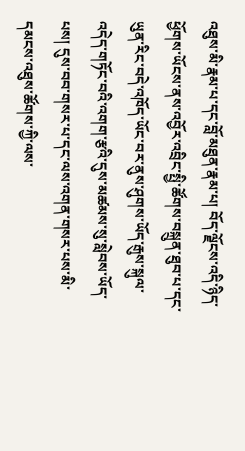འཐུས་མི་རྣམ་པ་དང་བློ་མཐུན་རྣམ་པ། བོད་ལྗོངས་འདི་ཉིད་ཕྱོགས་ཡོངས་ནས་འབྱོར་འབྲིང་སྤྱི་ཚོགས་བསྐྲུན་ཐུབ་པ་དང་ཡུན་རིང་བདེ་འཁོད་ཡོང་བར་ནུས་ཤུགས་ཡོད་རྒུས་སྐུལ་འདེད་གཏོང་བའི་འགག་རྩའི་དུས་མཚམས་སུ་སླེབས་ཡོད་པས། དུས་བབ་གསར་པ་དང་ལས་འགན་གསར་པས་མི་དམངས་འཐུས་ཚོགས་ཀྱི་ལས་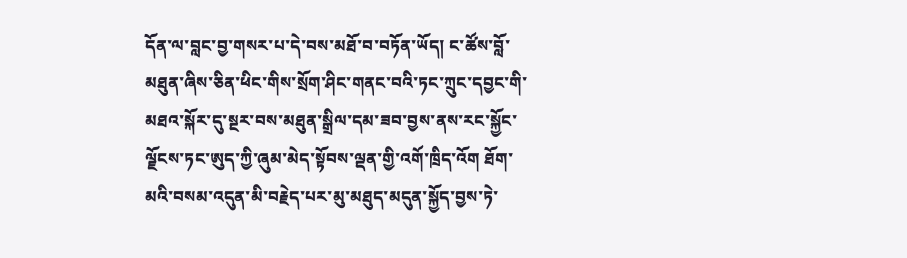དོན་ལ་བླང་བྱ་གསར་པ་དེ་བས་མཐོ་བ་བཏོན་ཡོད། ང་ཚོས་བློ་མཐུན་ཞིས་ཅིན་ཕིང་གིས་སྲོག་ཤིང་གནང་བའི་ཏང་ཀྲུང་དབྱང་གི་མཐའ་སྐོར་དུ་སྔར་བས་མཐུན་སྒྲིལ་དམ་ཟབ་བྱས་ནས་རང་སྐྱོང་ལྗོངས་ཏང་ཨུད་ཀྱི་ཞུམ་མེད་སྟོབས་ལྡན་གྱི་འགོ་ཁྲིད་འོག ཐོག་མའི་བསམ་འདུན་མི་བརྗེད་པར་མུ་མཐུད་མདུན་སྐྱོད་བྱས་ཏེ་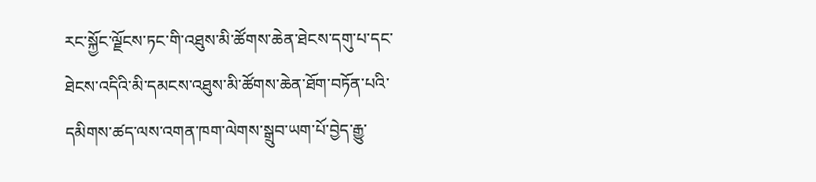རང་སྐྱོང་ལྗོངས་ཏང་གི་འཐུས་མི་ཚོགས་ཆེན་ཐེངས་དགུ་པ་དང་ཐེངས་འདིའི་མི་དམངས་འཐུས་མི་ཚོགས་ཆེན་ཐོག་བཏོན་པའི་དམིགས་ཚད་ལས་འགན་ཁག་ལེགས་སྒྲུབ་ཡག་པོ་བྱེད་རྒྱུ་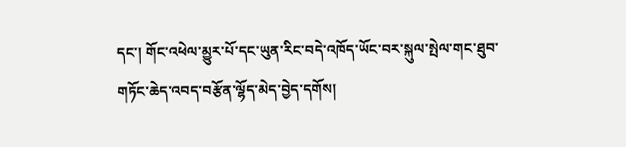དང་། གོང་འཕེལ་མྱུར་པོ་དང་ཡུན་རིང་བདེ་འཁོད་ཡོང་བར་སྐུལ་སྤེལ་གང་ཐུབ་གཏོང་ཆེད་འབད་བརྩོན་ལྷོད་མེད་བྱེད་དགོས།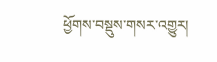ཕྱོགས་བསྡུས་གསར་འགྱུར།